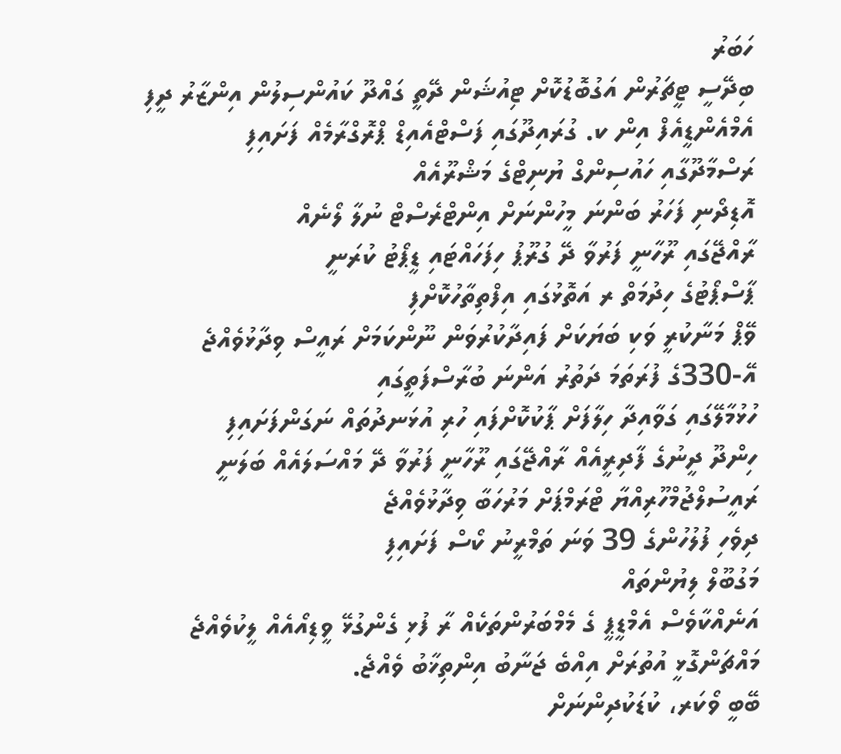ހަބަރު
ބިދޭސީ ޓީޗަރުން އަގުބޮޑުކޮށް ޓިއުޝަން ދޭތީ ގައްދޫ ކައުންސިލުން އިންޒާރު ދީފި
އެމްއެންޑީއެފް އިން ކ. ގުރައިދޫގައި ފަސްޓްއެއިޑް ޕްރޮގްރާމެއް ފަށައިފި
ރަސްމާދޫގާއި ހައުސިންގް ޔުނިޓްގެ މަޝްރޫއެއް
އޮޑިދޯނި ފަހަރު ބަންނަ މީހުންނަށް އިންޓްރެސްޓް ނުލާ ލޯނެއް
ރާއްޖޭގައި ރޫހާނީ ފަރުވާ ދޭ ގުރޫޕު ހިފަހައްޓައި ޑީޕޯޓު ކުރަނީ
ޕާސްޕޯޓުގެ ހިދުމަތް ރ އަތޮޅުގައި އިފްތިތާހުކޮށްފި
ވޭޕް މަނާކުރީ ވަކި ބަޔަކަށް ފައިދާކުރުވަން ނޫންކަމަށް ރައީސް ވިދާޅުވެއްޖެ
އޭ-330ގެ ފުރަތަމަ ދަތުރު އަންނަ ބުރާސްފަތީގައި
ހުޅުމާލޭގައި ގަވާއިދާ ހިލާފަށް ޕާކުކޮށްފައި ހުރި އުޅަނދުތައް ނަގަންފަށައިފި
ހިންދޫ ދީނުގެ ފާދިރީއެއް ރާއްޖޭގައި ރޫހާނީ ފަރުވާ ދޭ މައްސަލައެއް ބަލަނީ
ރައީސުލްޖުމްހޫރިއްޔާ ޓްރަމްޕަށް މަރުހަބާ ވިދާޅުވެއްޖެ
ދިވެހި ފުލުހުންގެ 39 ވަނަ ތަމްރީނު ކޯސް ފަށައިފި
މަގުބޫލް ލިޔުންތައް
އަނެއްކާވެސް އެމްޑީޕީ ގެ މެމްބަރުންތަކެއް ރާ ފުޅި ގެންގުޅޭ ވީޑިއޯއެއް ލީކުވެއްޖެ
މައްޗަންގޮޅީ އުތުރަށް އިއްބެ ޖަނާބު އިންތިޚާބު ވެއްޖެ.
ބޭބީ ވޯކަރ، ކުޑަކުދިންނަށް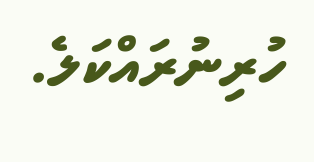ހުރިނުރައްކަލެ.